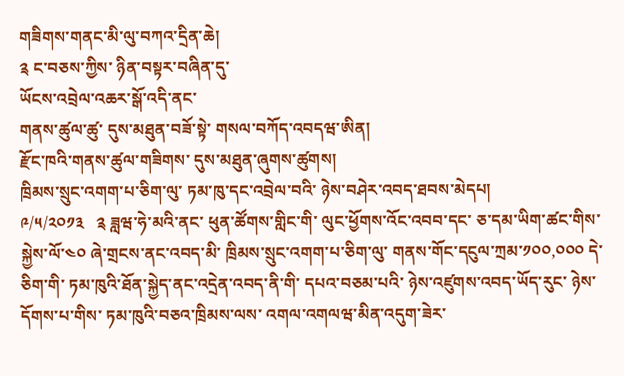གཟིགས་གནང་མི་ལུ་བཀའ་དྲིན་ཆེ།
༉ ང་བཅས་ཀྱིས་ ཉིན་བསྟར་བཞིན་དུ་
ཡོངས་འབྲེལ་འཆར་སྒོ་འདི་ནང་
གནས་ཚུལ་ཚུ་ དུས་མཐུན་བཟོ་སྟེ་ གསལ་བཀོད་འབདཝ་ཨིན།
རྫོང་ཁའི་གནས་ཚུལ་གཟིགས་ དུས་མཐུན་ཞུགས་ཚུགས།
ཁྲིམས་སྲུང་འགག་པ་ཅིག་ལུ་ ཏམ་ཁུ་དང་འབྲེལ་བའི་ ཉེས་བཤེར་འབད་ཐབས་མེདཔ།
༩/༥/༢༠༡༣   ༉ ཟླཝ་ཧེ་མའི་ནང་ ཕུན་ཚོགས་གླིང་གི་ ལུང་ཕྱོགས་འོང་འབབ་དང་ ཅ་དམ་ཡིག་ཚང་གིས་ སྐྱེས་ལོ་༤༠ ཞེ་གྲངས་ནང་འབད་མི་ ཁྲིམས་སྲུང་འགག་པ་ཅིག་ལུ་ གནས་གོང་དངུལ་ཀྲམ་༡༠༠,༠༠༠ དེ་ཅིག་གི་ ཏམ་ཁུའི་ཐོན་སྐྱེད་ནང་འདྲེན་འབད་ནི་གི་ དཔའ་བཅམ་པའི་ ཉེས་འཛུགས་འབད་ཡོད་རུང་ ཉེས་དོགས་པ་གིས་ ཏམ་ཁུའི་བཅའ་ཁྲིམས་ལས་ འགལ་འགལཝ་མིན་འདུག་ཟེར་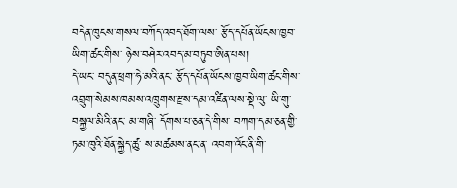བདེན་ཁུངས་གསལ་བཀོད་འབད་ཐོག་ལས་ རྩོད་དཔོན་ཡོངས་ཁྱབ་ཡིག་ཚང་གིས་ ཉེས་བཤེར་འབད་མ་བཏུབ་ཨིན་པས།
དེ་ཡང་ བདུན་ཕྲག་ཧེ་མའི་ནང་ རྩོད་དཔོན་ཡོངས་ཁྱབ་ཡིག་ཚང་གིས་ འབྲུག་སེམས་ཁམས་འཁྲུགས་རྫས་དམ་འཛིན་ལས་སྡེ་ལུ་ ཡི་གུ་བསྐྱལ་མིའི་ནང་ མ་གཞི་ དོགས་པ་ཅན་དེ་གིས་ བཀག་དམ་ཅན་གྱི་ ཏམ་ཁུའི་ཐོན་སྐྱེད་ཚུ་ ས་མཚམས་ནང་ན་ འབག་འོང་ནི་གི་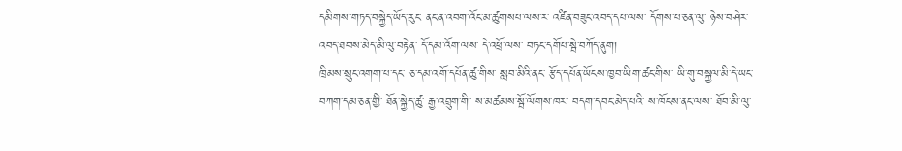དམིགས་གཏད་བསྐྱེད་ཡོད་རུང་ ནང་ན་འབག་འོང་མ་ཚུགསཔ་ལས་ར་ འཛིན་བཟུང་འབད་དཔ་ལས་ དོགས་པ་ཅན་ལུ་ ཉེས་བཤེར་འབད་ཐབས་མེད་མི་ལུ་བརྟེན་ དོ་དམ་འོག་ལས་ དེ་འཕྲོ་ལས་ བཏང་དགོཔ་སྦེ་བཀོད་ནུག།
ཁྲིམས་སྲུང་འགག་པ་དང་ ཅ་དམ་འགོ་དཔོན་ཚུ་གིས་ སླབ་མིའི་ནང་ རྩོད་དཔོན་ཡོངས་ཁྱབ་ཡིག་ཚང་གིས་ ཡི་གུ་བསྐྱལ་མི་དེ་ཡང་ བཀག་དམ་ཅན་གྱི་ ཐོན་སྐྱེད་ཚུ་ རྒྱ་འབྲུག་གི་ ས་མཚམས་སྦོ་ལོགས་ཁར་ བདག་དབང་མེད་པའི་ ས་ཁོངས་ནང་ལས་ ཐོབ་མི་ལུ་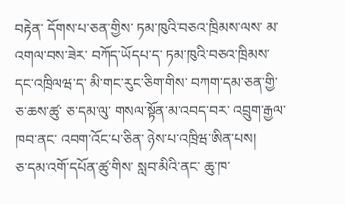བརྟེན་ དོགས་པ་ཅན་གྱིས་ ཏམ་ཁུའི་བཅའ་ཁྲིམས་ལས་ མ་འགལ་བས་ཟེར་ བཀོད་ཡོདཔ་ད་ ཏམ་ཁུའི་བཅའ་ཁྲིམས་དང་འཁྲིལཝ་ད་ མི་གང་རུང་ཅིག་གིས་ བཀག་དམ་ཅན་གྱི་ ཅ་ཆས་ཚུ་ ཅ་དམ་ལུ་ གསལ་སྟོན་མ་འབད་བར་ འབྲུག་རྒྱལ་ཁབ་ནང་ འབག་འོང་པ་ཅིན་ ཉེས་པ་འཁྲིཝ་ཨིན་པས།
ཅ་དམ་འགོ་དཔོན་ཚུ་གིས་ སླབ་མིའི་ནང་ ཆུ་ཁ་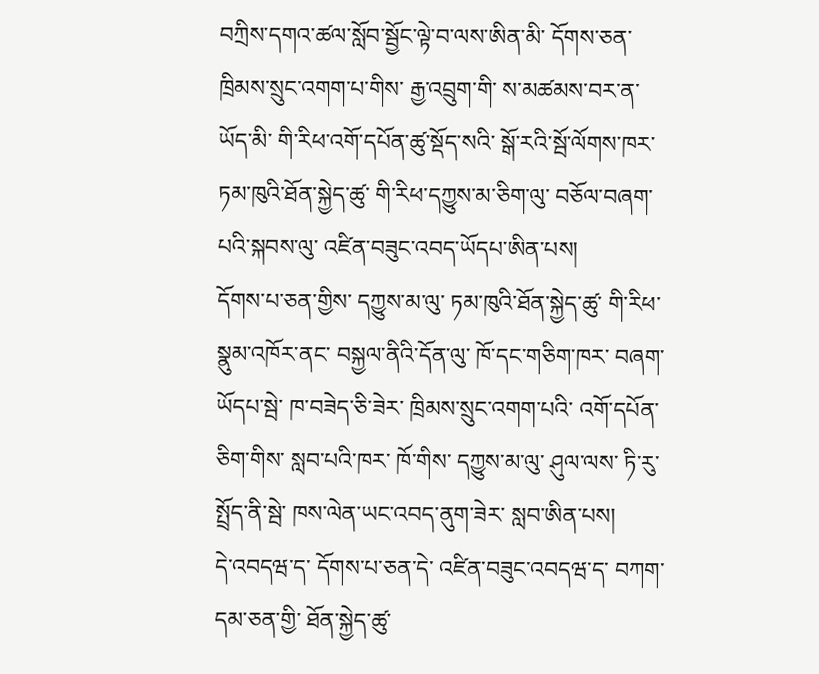བཀྲིས་དགའ་ཚལ་སློབ་སྦྱོང་ལྟེ་བ་ལས་ཨིན་མི་ དོགས་ཅན་ཁྲིམས་སྲུང་འགག་པ་གིས་ རྒྱ་འབྲུག་གི་ ས་མཚམས་བར་ན་ཡོད་མི་ གི་རིཕ་འགོ་དཔོན་ཚུ་སྡོད་སའི་ སྒོ་རའི་སྦོ་ལོགས་ཁར་ ཏམ་ཁུའི་ཐོན་སྐྱེད་ཚུ་ གི་རིཕ་དཀྱུས་མ་ཅིག་ལུ་ བཅོལ་བཞག་པའི་སྐབས་ལུ་ འཛིན་བཟུང་འབད་ཡོདཔ་ཨིན་པས།
དོགས་པ་ཅན་གྱིས་ དཀྱུས་མ་ལུ་ ཏམ་ཁུའི་ཐོན་སྐྱེད་ཚུ་ གི་རིཕ་སྣུམ་འཁོར་ནང་ བསྐྱལ་ནིའི་དོན་ལུ་ ཁོ་དང་གཅིག་ཁར་ བཞག་ཡོདཔ་སྦེ་ ཁ་བཟེད་ཅི་ཟེར་ ཁྲིམས་སྲུང་འགག་པའི་ འགོ་དཔོན་ཅིག་གིས་ སླབ་པའི་ཁར་ ཁོ་གིས་ དཀྱུས་མ་ལུ་ ཤུལ་ལས་ ཏི་རུ་སྤྲོད་ནི་སྦེ་ ཁས་ལེན་ཡང་འབད་ནུག་ཟེར་ སླབ་ཨིན་པས།
དེ་འབདཝ་ད་ དོགས་པ་ཅན་དེ་ འཛིན་བཟུང་འབདཝ་ད་ བཀག་དམ་ཅན་གྱི་ ཐོན་སྐྱེད་ཚུ་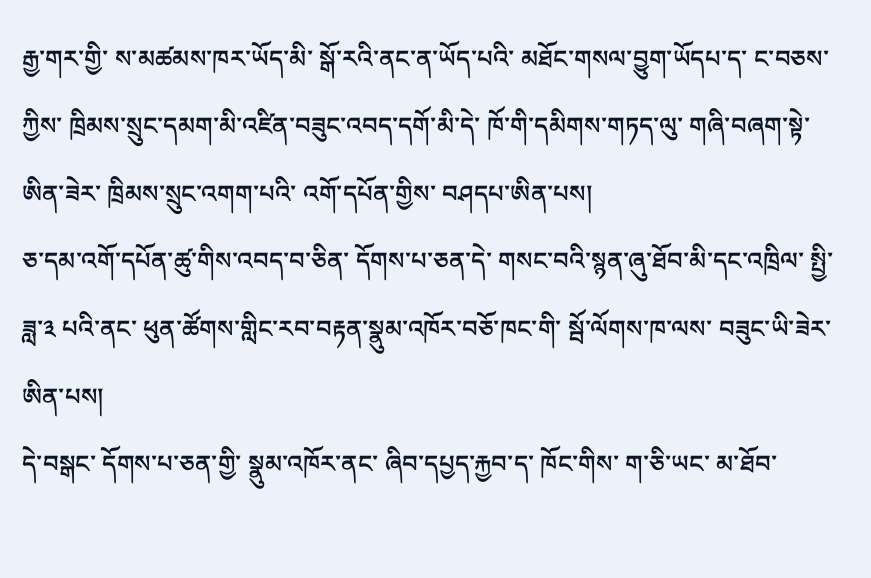རྒྱ་གར་གྱི་ ས་མཚམས་ཁར་ཡོད་མི་ སྒོ་རའི་ནང་ན་ཡོད་པའི་ མཐོང་གསལ་བྱུག་ཡོདཔ་ད་ ང་བཅས་ཀྱིས་ ཁྲིམས་སྲུང་དམག་མི་འཛིན་བཟུང་འབད་དགོ་མི་དེ་ ཁོ་གི་དམིགས་གཏད་ལུ་ གཞི་བཞག་སྟེ་ཨིན་ཟེར་ ཁྲིམས་སྲུང་འགག་པའི་ འགོ་དཔོན་གྱིས་ བཤདཔ་ཨིན་པས།
ཅ་དམ་འགོ་དཔོན་ཚུ་གིས་འབད་བ་ཅིན་ དོགས་པ་ཅན་དེ་ གསང་བའི་སྙན་ཞུ་ཐོབ་མི་དང་འཁྲིལ་ སྤྱི་ཟླ་༣ པའི་ནང་ ཕུན་ཚོགས་གླིང་རབ་བརྟན་སྣུམ་འཁོར་བཅོ་ཁང་གི་ སྦོ་ལོགས་ཁ་ལས་ བཟུང་ཡི་ཟེར་ཨིན་པས།
དེ་བསྒང་ དོགས་པ་ཅན་གྱི་ སྣུམ་འཁོར་ནང་ ཞིབ་དཔྱད་རྐྱབ་ད་ ཁོང་གིས་ ག་ཅི་ཡང་ མ་ཐོབ་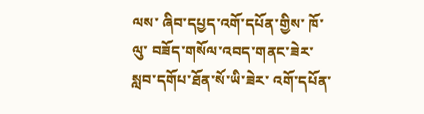ལས་ ཞིབ་དཔྱད་འགོ་དཔོན་གྱིས་ ཁོ་ལུ་ བཟོད་གསོལ་འབད་གནང་ཟེར་ སླབ་དགོཔ་ཐོན་སོ་ཡི་ཟེར་ འགོ་དཔོན་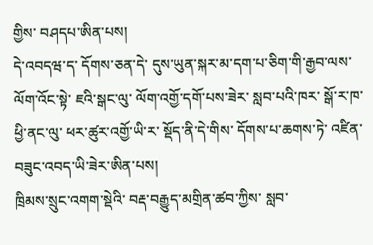གྱིས་ བཤདཔ་ཨིན་པས།
དེ་འབདཝ་ད་ དོགས་ཅན་དེ་ དུས་ཡུན་སྐར་མ་དག་པ་ཅིག་གི་རྒྱབ་ལས་ ལོག་འོང་སྟེ་ ཇའི་སྒང་ལུ་ ལོག་འགྱོ་དགོ་པས་ཟེར་ སླབ་པའི་ཁར་ སྒོ་ར་ཁ་ཕྱི་ནང་ལུ་ ཕར་ཚུར་འགྱོ་ཡི་ར་ སྡོད་ནི་དེ་གིས་ དོགས་པ་ཆགས་ཏེ་ འཛིན་བཟུང་འབད་ཡི་ཟེར་ཨིན་པས།
ཁྲིམས་སྲུང་འགག་སྡེའི་ བརྡ་བརྒྱུད་མགྲིན་ཚབ་ཀྱིས་ སླབ་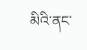མིའི་ནང་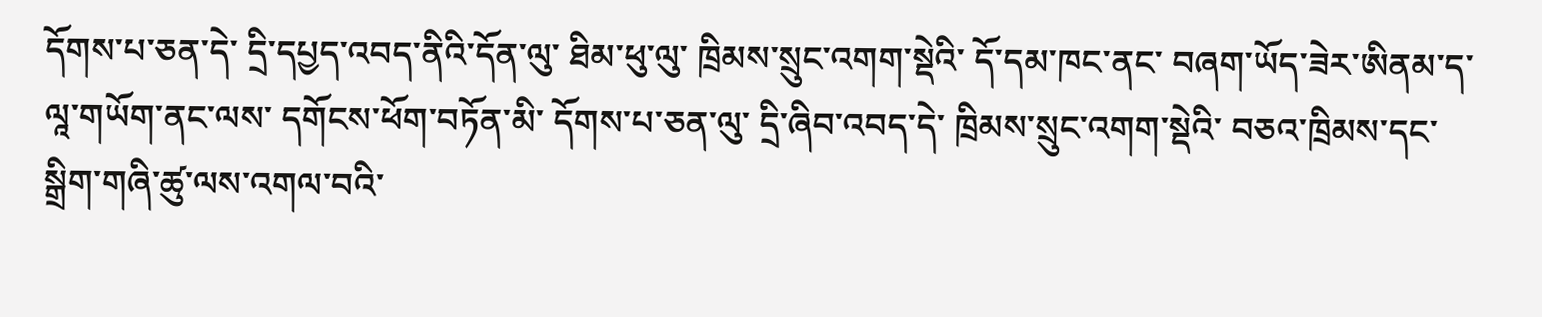དོགས་པ་ཅན་དེ་ དྲི་དཔྱད་འབད་ནིའི་དོན་ལུ་ ཐིམ་ཕུ་ལུ་ ཁྲིམས་སྲུང་འགག་སྡེའི་ དོ་དམ་ཁང་ནང་ བཞག་ཡོད་ཟེར་ཨིནམ་ད་ ལཱ་གཡོག་ནང་ལས་ དགོངས་ཕོག་བཏོན་མི་ དོགས་པ་ཅན་ལུ་ དྲི་ཞིབ་འབད་དེ་ ཁྲིམས་སྲུང་འགག་སྡེའི་ བཅའ་ཁྲིམས་དང་ སྒྲིག་གཞི་ཚུ་ལས་འགལ་བའི་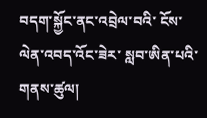བདག་སྐྱོང་ནང་འབྲེལ་བའི་ ངོས་ལེན་འབད་འོང་ཟེར་ སླབ་ཨིན་པའི་གནས་ཚུལ།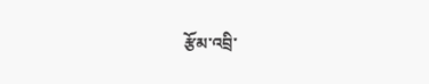རྩོམ་འབྲི་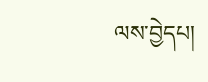ལས་བྱེདཔ།